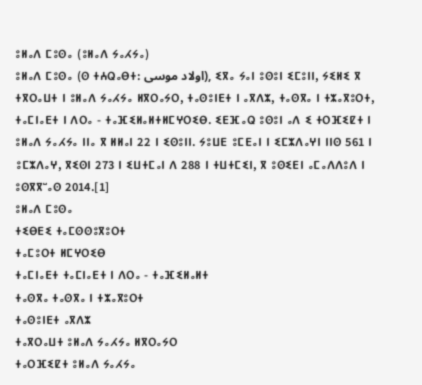ⵓⵍⴰⴷ ⵎⵓⵙⴰ (ⵓⵍⴰⴷ ⵢⴰⵃⵢⴰ)
ⵓⵍⴰⴷ ⵎⵓⵙⴰ (ⵙ ⵜⵄⵕⴰⴱⵜ: اولاد موسى), ⵉⴳⴰ ⵢⴰⵏ ⵓⵙⵓⵏ ⵉⵎⵓⵏⵏ, ⵢⵉⵍⵉ ⴳ ⵜⴳⵔⴰⵡⵜ ⵏ ⵓⵍⴰⴷ ⵢⴰⵃⵢⴰ ⵍⴳⵔⴰⵢⵔ, ⵜⴰⵙⵓⵏⴹⵜ ⵏ ⴰⴳⴷⵣ, ⵜⴰⵙⴳⴰ ⵏ ⵜⵣⴰⴳⵓⵔⵜ, ⵜⴰⵎⵏⴰⴹⵜ ⵏ ⴷⵔⴰ - ⵜⴰⴼⵉⵍⴰⵍⵜⵍⵎⵖⵔⵉⴱ. ⵉⴹⴼⴰⵕ ⵓⵙⵓⵏ ⴰⴷ ⵉ ⵜⵔⴼⵉⵇⵜ ⵏ ⵓⵍⴰⴷ ⵢⴰⵃⵢⴰ ⵏⵏⴰ ⴳ ⵍⵍⴰⵏ 22 ⵏ ⵉⵙⵓⵏⵏ. ⵢⵓⵡⴹ ⵓⵎⴹⴰⵏ ⵏ ⵉⵎⵣⴷⴰⵖⵏ ⵏⵏⵙ 561 ⵏ ⵓⵎⵣⴷⴰⵖ, ⴳⵉⵙⵏ 273 ⵏ ⵉⵡⵜⵎⴰⵏ ⴷ 288 ⵏ ⵜⵡⵜⵎⵉⵏ, ⴳ ⵓⵙⵉⴹⵏ ⴰⵎⴰⴷⴷⵓⴷ ⵏ ⵓⵙⴳⴳⵯⴰⵙ 2014.[1]
ⵓⵍⴰⴷ ⵎⵓⵙⴰ
ⵜⵉⴱⴹⵉ ⵜⴰⵎⵙⵙⵓⴳⵓⵔⵜ
ⵜⴰⵎⵓⵔⵜ ⵍⵎⵖⵔⵉⴱ
ⵜⴰⵎⵏⴰⴹⵜ ⵜⴰⵎⵏⴰⴹⵜ ⵏ ⴷⵔⴰ - ⵜⴰⴼⵉⵍⴰⵍⵜ
ⵜⴰⵙⴳⴰ ⵜⴰⵙⴳⴰ ⵏ ⵜⵣⴰⴳⵓⵔⵜ
ⵜⴰⵙⵓⵏⴹⵜ ⴰⴳⴷⵣ
ⵜⴰⴳⵔⴰⵡⵜ ⵓⵍⴰⴷ ⵢⴰⵃⵢⴰ ⵍⴳⵔⴰⵢⵔ
ⵜⴰⵔⴼⵉⵇⵜ ⵓⵍⴰⴷ ⵢⴰⵃⵢⴰ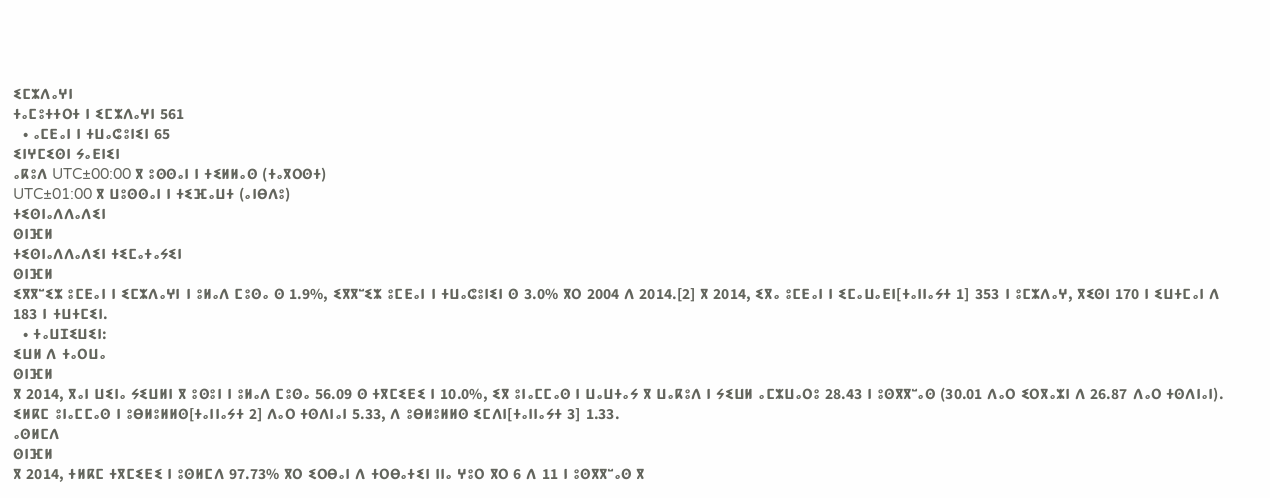ⵉⵎⵣⴷⴰⵖⵏ
ⵜⴰⵎⵓⵜⵜⵔⵜ ⵏ ⵉⵎⵣⴷⴰⵖⵏ 561
  • ⴰⵎⴹⴰⵏ ⵏ ⵜⵡⴰⵛⵓⵏⵉⵏ 65
ⵉⵏⵖⵎⵉⵙⵏ ⵢⴰⴹⵏⵉⵏ
ⴰⴽⵓⴷ UTC±00:00 ⴳ ⵓⵙⵙⴰⵏ ⵏ ⵜⵉⵍⵍⴰⵙ (ⵜⴰⴳⵔⵙⵜ)
UTC±01:00 ⴳ ⵡⵓⵙⵙⴰⵏ ⵏ ⵜⵉⴼⴰⵡⵜ (ⴰⵏⴱⴷⵓ)
ⵜⵉⵙⵏⴰⴷⴷⴰⴷⵉⵏ
ⵙⵏⴼⵍ
ⵜⵉⵙⵏⴰⴷⴷⴰⴷⵉⵏ ⵜⵉⵎⴰⵜⴰⵢⵉⵏ
ⵙⵏⴼⵍ
ⵉⴳⴳⵯⵉⵣ ⵓⵎⴹⴰⵏ ⵏ ⵉⵎⵣⴷⴰⵖⵏ ⵏ ⵓⵍⴰⴷ ⵎⵓⵙⴰ ⵙ 1.9%, ⵉⴳⴳⵯⵉⵣ ⵓⵎⴹⴰⵏ ⵏ ⵜⵡⴰⵛⵓⵏⵉⵏ ⵙ 3.0% ⴳⵔ 2004 ⴷ 2014.[2] ⴳ 2014, ⵉⴳⴰ ⵓⵎⴹⴰⵏ ⵏ ⵉⵎⴰⵡⴰⴹⵏ[ⵜⴰⵏⵏⴰⵢⵜ 1] 353 ⵏ ⵓⵎⵣⴷⴰⵖ, ⴳⵉⵙⵏ 170 ⵏ ⵉⵡⵜⵎⴰⵏ ⴷ 183 ⵏ ⵜⵡⵜⵎⵉⵏ.
  • ⵜⴰⵡⵊⵉⵡⵉⵏ:
ⵉⵡⵍ ⴷ ⵜⴰⵔⵡⴰ
ⵙⵏⴼⵍ
ⴳ 2014, ⴳⴰⵏ ⵡⵉⵏⴰ ⵢⵉⵡⵍⵏ ⴳ ⵓⵙⵓⵏ ⵏ ⵓⵍⴰⴷ ⵎⵓⵙⴰ 56.09 ⵙ ⵜⴳⵎⵉⴹⵉ ⵏ 10.0%, ⵉⴳ ⵓⵏⴰⵎⵎⴰⵙ ⵏ ⵡⴰⵡⵜⴰⵢ ⴳ ⵡⴰⴽⵓⴷ ⵏ ⵢⵉⵡⵍ ⴰⵎⵣⵡⴰⵔⵓ 28.43 ⵏ ⵓⵙⴳⴳⵯⴰⵙ (30.01 ⴷⴰⵔ ⵉⵔⴳⴰⵣⵏ ⴷ 26.87 ⴷⴰⵔ ⵜⵙⴷⵏⴰⵏ). ⵉⵍⴽⵎ ⵓⵏⴰⵎⵎⴰⵙ ⵏ ⵓⴱⵍⵓⵍⵍⵙ[ⵜⴰⵏⵏⴰⵢⵜ 2] ⴷⴰⵔ ⵜⵙⴷⵏⴰⵏ 5.33, ⴷ ⵓⴱⵍⵓⵍⵍⵙ ⵉⵎⴷⵏ[ⵜⴰⵏⵏⴰⵢⵜ 3] 1.33.
ⴰⵙⵍⵎⴷ
ⵙⵏⴼⵍ
ⴳ 2014, ⵜⵍⴽⵎ ⵜⴳⵎⵉⴹⵉ ⵏ ⵓⵙⵍⵎⴷ 97.73% ⴳⵔ ⵉⵔⴱⴰⵏ ⴷ ⵜⵔⴱⴰⵜⵉⵏ ⵏⵏⴰ ⵖⵓⵔ ⴳⵔ 6 ⴷ 11 ⵏ ⵓⵙⴳⴳⵯⴰⵙ ⴳ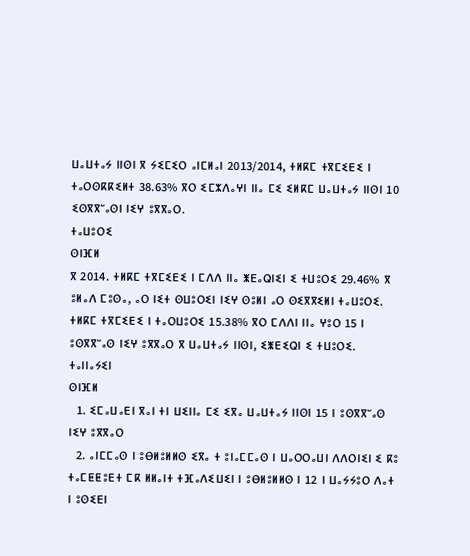ⵡⴰⵡⵜⴰⵢ ⵏⵏⵙⵏ ⴳ ⵢⵉⵎⵉⵔ ⴰⵏⵎⵍⴰⵏ 2013/2014, ⵜⵍⴽⵎ ⵜⴳⵎⵉⴹⵉ ⵏ ⵜⴰⵔⵙⴽⴽⵉⵍⵜ 38.63% ⴳⵔ ⵉⵎⵣⴷⴰⵖⵏ ⵏⵏⴰ ⵎⵉ ⵉⵍⴽⵎ ⵡⴰⵡⵜⴰⵢ ⵏⵏⵙⵏ 10 ⵉⵙⴳⴳⵯⴰⵙⵏ ⵏⵉⵖ ⵓⴳⴳⴰⵔ.
ⵜⴰⵡⵓⵔⵉ
ⵙⵏⴼⵍ
ⴳ 2014. ⵜⵍⴽⵎ ⵜⴳⵎⵉⴹⵉ ⵏ ⵎⴷⴷ ⵏⵏⴰ ⵥⴹⴰⵕⵏⵉⵏ ⵉ ⵜⵡⵓⵔⵉ 29.46% ⴳ ⵓⵍⴰⴷ ⵎⵓⵙⴰ, ⴰⵔ ⵏⵉⵜ ⵙⵡⵓⵔⵉⵏ ⵏⵉⵖ ⵙⵓⵍⵏ ⴰⵔ ⵙⵉⴳⴳⵉⵍⵏ ⵜⴰⵡⵓⵔⵉ. ⵜⵍⴽⵎ ⵜⴳⵎⵉⴹⵉ ⵏ ⵜⴰⵔⵡⵓⵔⵉ 15.38% ⴳⵔ ⵎⴷⴷⵏ ⵏⵏⴰ ⵖⵓⵔ 15 ⵏ ⵓⵙⴳⴳⵯⴰⵙ ⵏⵉⵖ ⵓⴳⴳⴰⵔ ⴳ ⵡⴰⵡⵜⴰⵢ ⵏⵏⵙⵏ, ⵉⵥⴹⵉⵕⵏ ⵉ ⵜⵡⵓⵔⵉ.
ⵜⴰⵏⵏⴰⵢⵉⵏ
ⵙⵏⴼⵍ
  1. ⵉⵎⴰⵡⴰⴹⵏ ⴳⴰⵏ ⵜⵏ ⵡⵉⵏⵏⴰ ⵎⵉ ⵉⴳⴰ ⵡⴰⵡⵜⴰⵢ ⵏⵏⵙⵏ 15 ⵏ ⵓⵙⴳⴳⵯⴰⵙ ⵏⵉⵖ ⵓⴳⴳⴰⵔ
  2. ⴰⵏⵎⵎⴰⵙ ⵏ ⵓⴱⵍⵓⵍⵍⵙ ⵉⴳⴰ ⵜ ⵓⵏⴰⵎⵎⴰⵙ ⵏ ⵡⴰⵔⵔⴰⵡⵏ ⴷⴷⵔⵏⵉⵏ ⵉ ⴽⵓ ⵜⴰⵎⵟⵟⵓⴹⵜ ⵎⴽ ⵍⵍⴰⵏⵜ ⵜⴼⴰⴷⵉⵡⵉⵏ ⵏ ⵓⴱⵍⵓⵍⵍⵙ ⵏ 12 ⵏ ⵡⴰⵢⵢⵓⵔ ⴷⴰⵜ ⵏ ⵓⵙⵉⴹⵏ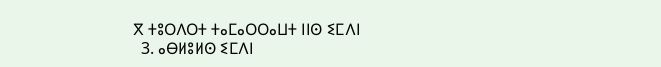ⴳ ⵜⵓⵔⴷⵔⵜ ⵜⴰⵎⴰⵔⵔⴰⵡⵜ ⵏⵏⵙ ⵉⵎⴷⵏ
  3. ⴰⴱⵍⵓⵍⵙ ⵉⵎⴷⵏ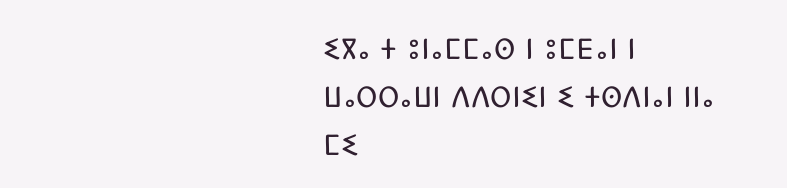ⵉⴳⴰ ⵜ ⵓⵏⴰⵎⵎⴰⵙ ⵏ ⵓⵎⴹⴰⵏ ⵏ ⵡⴰⵔⵔⴰⵡⵏ ⴷⴷⵔⵏⵉⵏ ⵉ ⵜⵙⴷⵏⴰⵏ ⵏⵏⴰ ⵎⵉ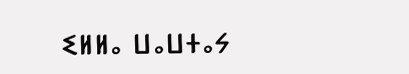ⵉⵍⵍⴰ ⵡⴰⵡⵜⴰⵢ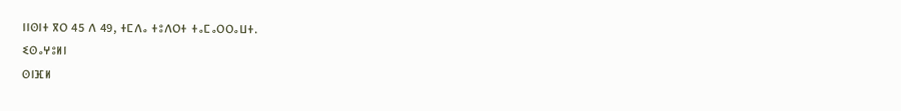ⵏⵏⵙⵏⵜ ⴳⵔ 45 ⴷ 49, ⵜⵎⴷⴰ ⵜⵓⴷⵔⵜ ⵜⴰⵎⴰⵔⵔⴰⵡⵜ.
ⵉⵙⴰⵖⵓⵍⵏ
ⵙⵏⴼⵍ